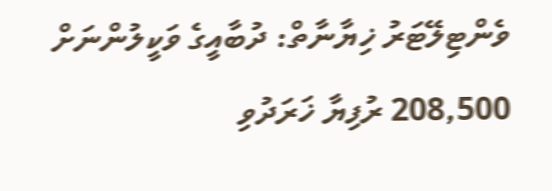ވެންޓިލޭޓަރު ޚިޔާނާތް: ދުބާއީގެ ވަކީލުންނަށް 208,500 ރުފިޔާ ޚަރަދުވި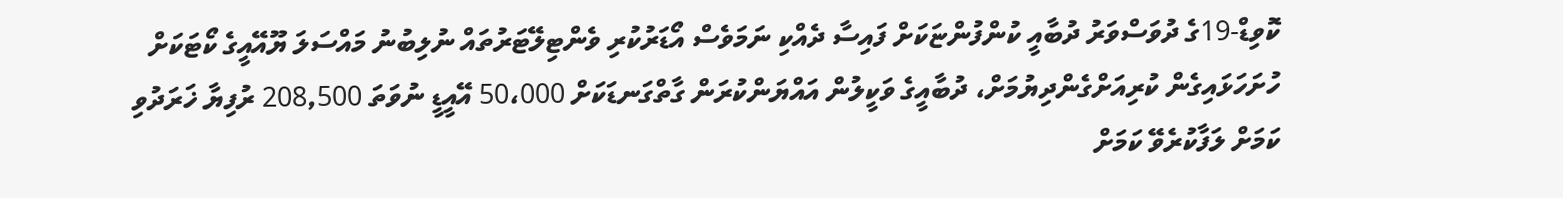ކޮވިޑް-19ގެ ދުވަސްވަރު ދުބާއީ ކުންފުންޏަކަށް ފައިސާ ދެއްކި ނަމަވެސް އޯޑަރުކުރި ވެންޓިލޭޓަރުތައް ނުލިބުނު މައްސަލަ ޔޫއޭއީގެ ކޯޓަކަށް ހުށަހަޅައިގެން ކުރިއަށްގެންދިޔުމަށް، ދުބާއީގެ ވަކީލުން އައްޔަންކުރަން ގާތްގަނޑަކަށް 50،000 އޭއީޑީ ނުވަތަ 208,500 ރުފިޔާ ޚަރަދުވި ކަމަށް ލަފާކުރެވޭ ކަމަށް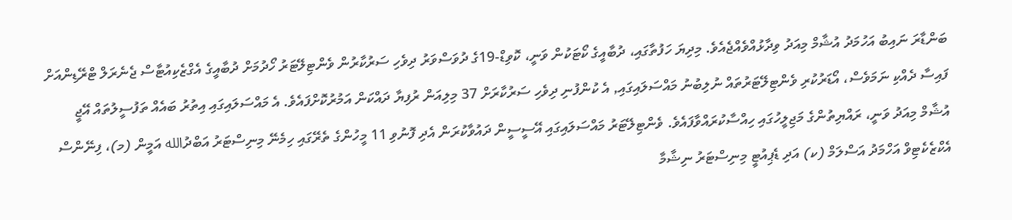ބަންޑާރަ ނައިބު އަހުމަދު އުޝާމް މިއަދު ވިދާޅުއްވެއްޖެއެވެ. މިދިޔަ ހަފުތާގައި، ދުބާއީގެ ކޯޓަކުން ވަނީ، ކޮވިޑް-19ގެ ދުވަސްވަރު ދިވެހި ސަރުކާރުން ވެންޓިލޭޓަރު ހޯދުމަށް ދުބާއީގެ އެގްޒެކިއުޓާސް ޖެނެރަލް ޓްރޭޑިންއަށް ފައިސާ ދެއްކި ނަމަވެސް، އޯޑަރުކުރި ވެންޓިލޭޓަރުތައް ނުލިބުނު މައްސަލައިގައި, އެ ކުންފުނި ދިވެހި ސަރުކާރަށް 37 މިލިއަން ރުފިޔާ ދައްކަން އަމުރުކޮށްފައެވެ. އެ މައްސަލައިގައި އިތުރު ބައެއް ތަފުސީލުތައް އޭޖީ އުޝާމް މިއަދު ވަނީ، ރައްޔިތުންގެ މަޖިލީހުގައި ހިއްސާކުރައްވާފައެވެ. ވެންޓިލޭޓަރު މައްސަލައިގައި އޭސީސީން ދައުވާކުރަން އެދި ފޮނުވި 11 މީހުންގެ ތެރޭގައި ހިމެނޭ މިނިސްޓަރު އަބްދުالله އަމީން (މ)، ފިނޭންސް އެކްޒެކެޓިވް އަހްމަދު އަސްލަމް (ކ) އަދި ޑެޕިއުޓީ މިނިސްޓަރު ނިޝާމާ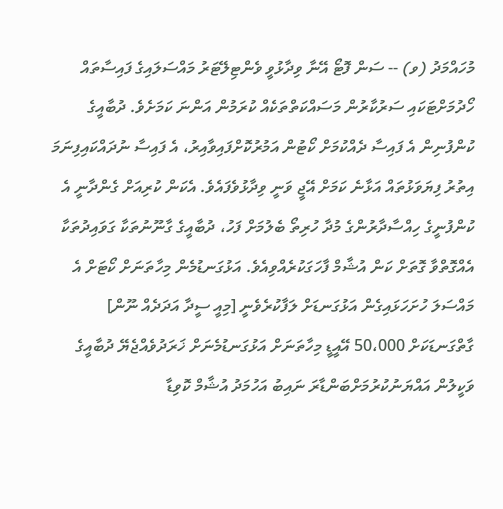މުހައްމަދު (ވ) -- ސަން ފޮޓޯ އޭނާ ވިދާޅުވީ ވެންޓިލޭޓަރު މައްސަލައިގެ ފައިސާތައް ހޯދުމަށްޓަކައި ސަރުކާރުން މަސައްކަތްތަކެއް ކުރަމުން އަންނަ ކަމަށެވެ. ދުބާއީގެ ކުންފުނިން އެ ފައިސާ ދެއްކުމަށް ކޯޓުން އަމުރުކޮށްފައިވާއިރު، އެ ފައިސާ ނުދައްކައިފިނަމަ އިތުރު ފިޔަވަޅުތައް އަޅާނެ ކަމަށް އޭޖީ ވަނީ ވިދާޅުވެފައެވެ. އެކަން ކުރިއަށް ގެންދާނީ އެ ކުންފުނީގެ ހިއްސާދާރުންގެ މުދާ ހުރިތޯ ބެލުމަށް ފަހު، ދުބާއީގެ ގާނޫނުތަކާ ގަވައިދުތަކާ އެއްގޮތްވާ ގޮތަށް ކަން އުޝާމް ފާހަގަކުރެއްވިއެވެ. އަޅުގަނޑުމެން މިހާތަނަށް ކޯޓަށް އެ މައްސަލަ ހުށަހަޅައިގެން އަޅުގަނޑަށް ލަފާކުރެވެނީ [މިއީ ސީދާ އަދަދެއް ނޫން] ގާތްގަނޑަކަށް 50،000 އޭއީޑީ މިހާތަނަށް އަޅުގަނޑުމެނަށް ޚަރަދުވެއްޖެޔޭ ދުބާއީގެ ވަކީލުން އައްޔަނުކުރުމަށްބަންޑާރަ ނައިބު އަހުމަދު އުޝާމް ކޮވިޑާ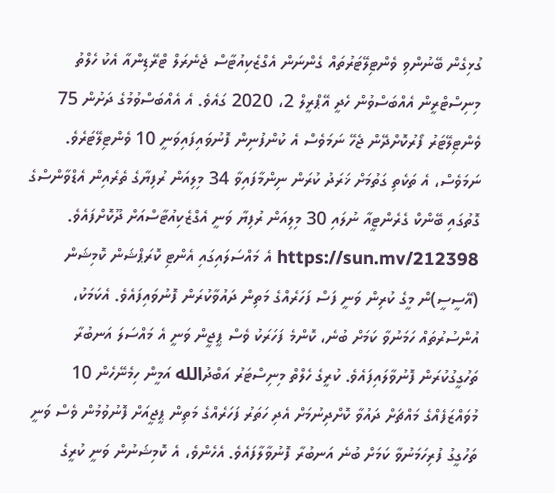ގުޅިގެން ބޭނުންވި ވެންޓިލޭޓަރުތައް ގެންނަން އެގްޒެކިއުޓާސް ޖެނެރަލް ޓްރޭޑިންއާ އެކު ހެލްތު މިނިސްޓްރީން އެއްބަސްވުން ހެދީ އޭޕްރީލް 2، 2020 ގައެވެ. އެ އެއްބަސްވުމުގެ ދަށުން 75 ވެންޓިލޭޓަރު ފޯރުކޮށްދޭން ޖެހޭ ނަމަވެސް އެ ކުންފުނިން ފޮނުވައިފައިވަނީ 10 ވެންޓިލޭޓަރެވެ. ނަމަވެސް، އެ ތަކެތި ގަތުމަށް ޚަރަދު ކުރަން ނިންމާފައިވާ 34 މިލިއަން ރުފިޔާގެ ތެރެއިން އެޑްވާންސްގެ ގޮތުގައި ބޭންކް ގެރެންޓީއާ ނުލައި 30 މިލިއަން ރުފިޔާ ވަނީ އެގްޒެކިއުޓާސްއަށް ދޫކޮށްފައެވެ. https://sun.mv/212398 އެ މައްސަލައިގައި އެންޓި ކޮރަޕްޝަން ކޮމިޝަން (އޭސީސީ)ން މީގެ ކުރިން ވަނީ ފަސް ފަހަރެއްގެ މަތިން ދައުވާކުރަން ފޮނުވައިފައެވެ. އެކަމަކު، އުންސުރުތައް ހަމަނުވާ ކަމަށް ބުނެ، ކޮންމެ ފަހަރަކު ވެސް ޕީޖީން ވަނީ އެ މައްސަލަ އަނބުރާ ތަހުގީގުކުރަން ފޮނުވާލައިފައެވެ. ކުރީގެ ހެލްތް މިނިސްޓަރު އަބްދުالله އަމީން ހިމެނޭހެން 10 މުވައްޒަފެއްގެ މައްޗަށް ދައުވާ ކޮށްދިނުމަށް އެދި ހަތަރު ފަހަރެއްގެ މަތިން ޕީޖީއަށް ފޮނުވުމުން ވެސް ވަނީ ތަހުގީގު ފުރިހަމަނުވާ ކަމަށް ބުނެ އަނބުރާ ފޮނުވާލާފައެވެ. އެހެންވެ، އެ ކޮމިޝަނުން ވަނީ ކުރީގެ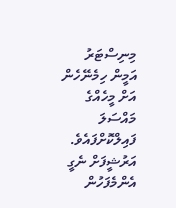މިނިސްޓަރު އަމީން ހިމެނޭހެން އަށް މީހެއްގެ މައްސަލަ ފައިލްކޮށްފައެވެ.
އަރުޝީފަށް ނެގީ
އެންމެފަހުން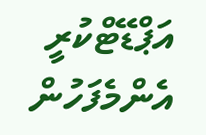އަޕްޑޭޓްކުރީ
އެންމެފަހުން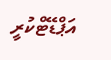އަޕްޑޭޓްކުރީ